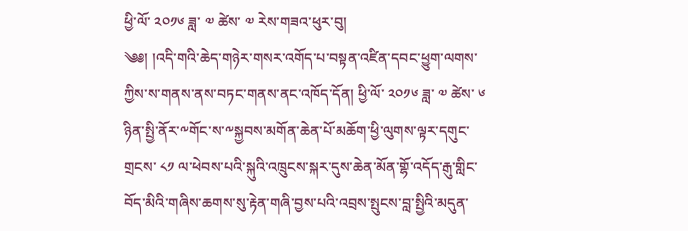ཕྱི་ལོ་ ༢༠༡༦ ཟླ་ ༧ ཚེས་ ༧ རེས་གཟའ་ཕུར་བུ།
༄༅། །འདི་གའི་ཆེད་གཉེར་གསར་འགོད་པ་བསྟན་འཛིན་དབང་ཕྱུག་ལགས་ཀྱིས་ས་གནས་ནས་བཏང་གནས་ནང་འཁོད་དོན། ཕྱི་ལོ་ ༢༠༡༦ ཟླ་ ༧ ཚེས་ ༦ ཉིན་སྤྱི་ནོར་༸གོང་ས་༸སྐྱབས་མགོན་ཆེན་པོ་མཆོག་ཕྱི་ལུགས་ལྟར་དགུང་གྲངས་ ༨༡ ལ་ཕེབས་པའི་སྐུའི་འཁྲུངས་སྐར་དུས་ཆེན་མོན་གྷོ་འདོད་རྒུ་གླིང་བོད་མིའི་གཞིས་ཆགས་སུ་རྟེན་གཞི་བྱས་པའི་འབྲས་སྤུངས་བླ་སྤྱིའི་མདུན་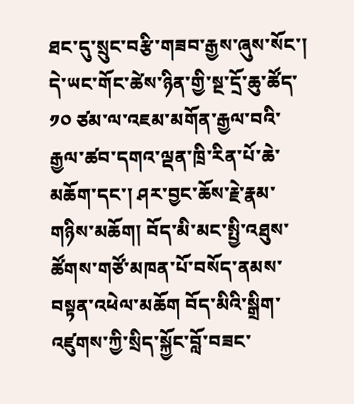ཐང་དུ་སྲུང་བརྩི་གཟབ་རྒྱས་ཞུས་སོང་།
དེ་ཡང་གོང་ཚེས་ཉིན་གྱི་སྔ་དྲོ་ཆུ་ཚོད་ ༡༠ ཙམ་ལ་འཇམ་མགོན་རྒྱལ་བའི་རྒྱལ་ཚབ་དགའ་ལྡན་ཁྲི་རིན་པོ་ཆེ་མཆོག་དང་། ཤར་བྱང་ཆོས་རྗེ་རྣམ་གཉིས་མཆོག། བོད་མི་མང་སྤྱི་འཐུས་ཚོགས་གཙོ་མཁན་པོ་བསོད་ནམས་བསྟན་འཕེལ་མཆོག བོད་མིའི་སྒྲིག་འཛུགས་ཀྱི་སྲིད་སྐྱོང་བློ་བཟང་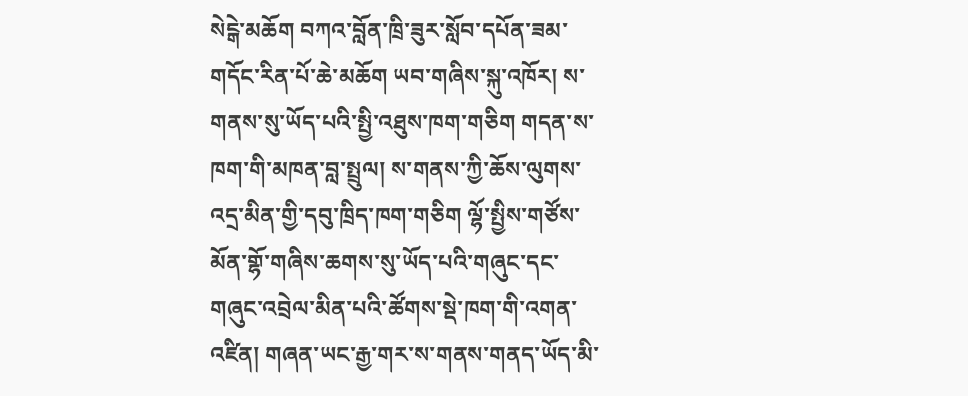སེངྒེ་མཆོག བཀའ་བློན་ཁྲི་ཟུར་སློབ་དཔོན་ཟམ་གདོང་རིན་པོ་ཆེ་མཆོག ཡབ་གཞིས་སྐུ་འཁོར། ས་གནས་སུ་ཡོད་པའི་སྤྱི་འཐུས་ཁག་གཅིག གདན་ས་ཁག་གི་མཁན་བླ་སྤྲུལ། ས་གནས་ཀྱི་ཆོས་ལུགས་འདྲ་མིན་གྱི་དབུ་ཁྲིད་ཁག་གཅིག ལྷོ་སྤྱིས་གཙོས་མོན་གྷོ་གཞིས་ཆགས་སུ་ཡོད་པའི་གཞུང་དང་གཞུང་འབྲེལ་མིན་པའི་ཚོགས་སྡེ་ཁག་གི་འགན་འཛིན། གཞན་ཡང་རྒྱ་གར་ས་གནས་གནད་ཡོད་མི་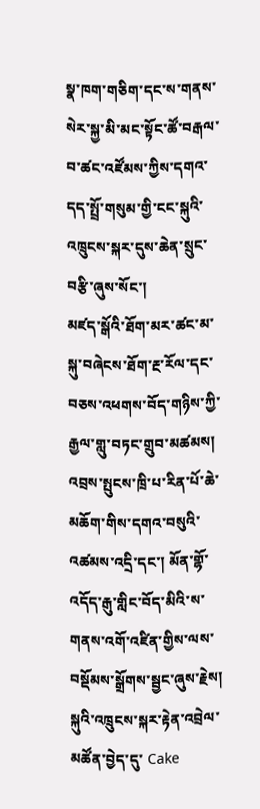སྣ་ཁག་གཅིག་དང་ས་གནས་སེར་སྐྱ་མི་མང་སྟོང་ཚོ་བརྒལ་བ་ཚང་འཛོམས་ཀྱིས་དགའ་དད་སྤྲོ་གསུམ་གྱི་ངང་སྐུའི་འཁྲུངས་སྐར་དུས་ཆེན་སྲུང་བརྩི་ཞུས་སོང་།
མཛད་སྒོའི་ཐོག་མར་ཚང་མ་སྐུ་བཞེངས་ཐོག་རྔ་རོལ་དང་བཅས་འཕགས་བོད་གཉིས་ཀྱི་རྒྱལ་གླུ་བཏང་གྲུབ་མཚམས། འབྲས་སྤུངས་ཁྲི་པ་རིན་པོ་ཆེ་མཆོག་གིས་དགའ་བསུའི་འཚམས་འདྲི་དང་། མོན་གྷོ་འདོད་རྒུ་གླིང་བོད་མིའི་ས་གནས་འགོ་འཛིན་གྱིས་ལས་བསྡོམས་སྒྲོགས་སྦྱང་ཞུས་རྗེས། སྐུའི་འཁྲུངས་སྐར་རྟེན་འབྲེལ་མཚོན་བྱེད་དུ་ Cake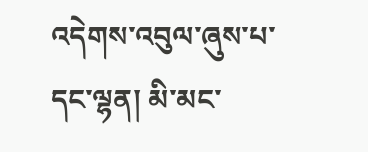འདེགས་འབུལ་ཞུས་པ་དང་ལྷན། མི་མང་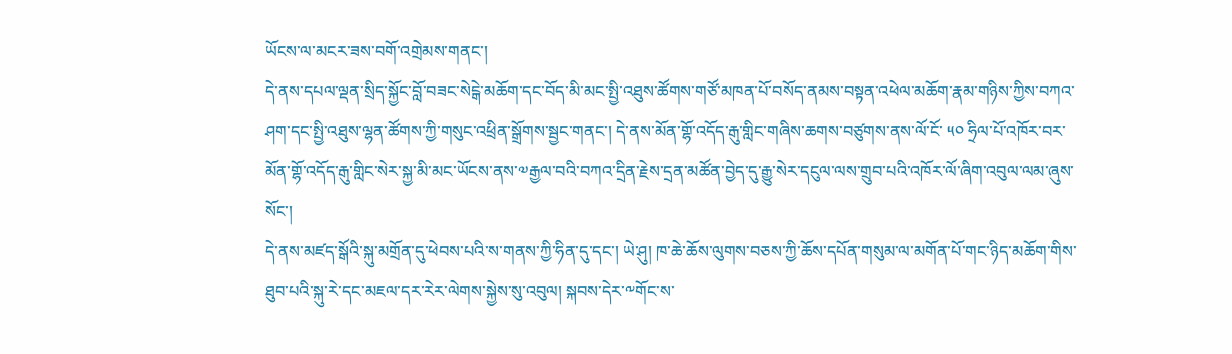ཡོངས་ལ་མངར་ཟས་བགོ་འགྲེམས་གནང་།
དེ་ནས་དཔལ་ལྡན་སྲིད་སྐྱོང་བློ་བཟང་སེངྒེ་མཆོག་དང་བོད་མི་མང་སྤྱི་འཐུས་ཚོགས་གཙོ་མཁན་པོ་བསོད་ནམས་བསྟན་འཕེལ་མཆོག་རྣམ་གཉིས་ཀྱིས་བཀའ་ཤག་དང་སྤྱི་འཐུས་ལྷན་ཚོགས་ཀྱི་གསུང་འཕྲིན་སྒྲོགས་སྦྱང་གནང་། དེ་ནས་མོན་གྷོ་འདོད་རྒུ་གླིང་གཞིས་ཆགས་བཙུགས་ནས་ལོ་ངོ་ ༥༠ ཧྲིལ་པོ་འཁོར་བར་མོན་གྷོ་འདོད་རྒུ་གླིང་སེར་སྐྱ་མི་མང་ཡོངས་ནས་༧རྒྱལ་བའི་བཀའ་དྲིན་རྗེས་དྲན་མཚོན་བྱེད་དུ་རྒྱུ་སེར་དངུལ་ལས་གྲུབ་པའི་འཁོར་ལོ་ཞིག་འབུལ་ལམ་ཞུས་སོང་།
དེ་ནས་མཛད་སྒོའི་སྐུ་མགྲོན་དུ་ཕེབས་པའི་ས་གནས་ཀྱི་ཧིན་དུ་དང་། ཡེ་ཤུ། ཁ་ཆེ་ཆོས་ལུགས་བཅས་ཀྱི་ཆོས་དཔོན་གསུམ་ལ་མགོན་པོ་གང་ཉིད་མཆོག་གིས་ཐུབ་པའི་སྐུ་རེ་དང་མཇལ་དར་རེར་ལེགས་སྐྱེས་སུ་འབུལ། སྐབས་དེར་༸གོང་ས་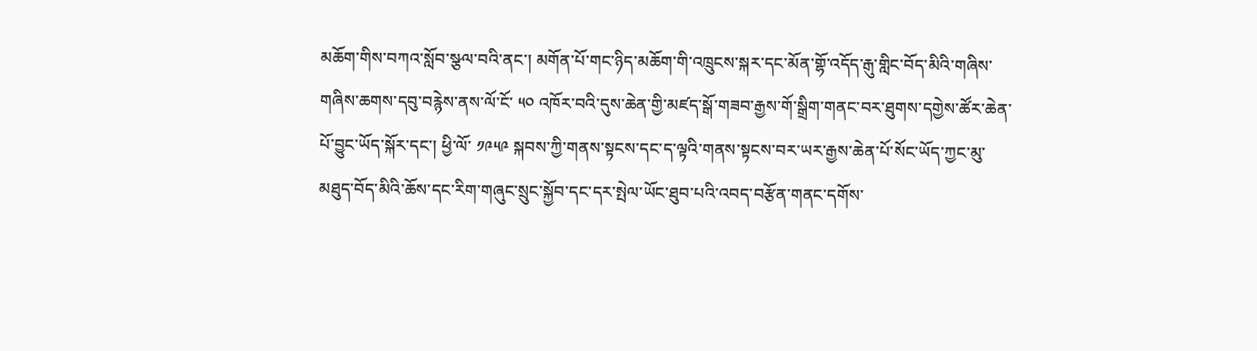མཆོག་གིས་བཀའ་སློབ་སྩལ་བའི་ནང་། མགོན་པོ་གང་ཉིད་མཆོག་གི་འཁྲུངས་སྐར་དང་མོན་གྷོ་འདོད་རྒུ་གླིང་བོད་མིའི་གཞིས་གཞིས་ཆགས་དབུ་བརྙེས་ནས་ལོ་ངོ་ ༥༠ འཁོར་བའི་དུས་ཆེན་གྱི་མཛད་སྒོ་གཟབ་རྒྱས་གོ་སྒྲིག་གནང་བར་ཐུགས་དགྱེས་ཚོར་ཆེན་པོ་བྱུང་ཡོད་སྐོར་དང་། ཕྱི་ལོ་ ༡༩༥༩ སྐབས་ཀྱི་གནས་སྟངས་དང་ད་ལྟའི་གནས་སྟངས་བར་ཡར་རྒྱས་ཆེན་པོ་སོང་ཡོད་ཀྱང་མུ་མཐུད་བོད་མིའི་ཆོས་དང་རིག་གཞུང་སྲུང་སྐྱོབ་དང་དར་སྤེལ་ཡོང་ཐུབ་པའི་འབད་བརྩོན་གནང་དགོས་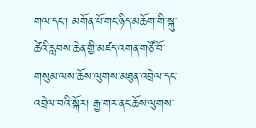གལ་དང་། མགོན་པོ་གང་ཉིད་མཆོག་གི་སྐུ་ཚེའི་རླབས་ཆེན་གྱི་མཛད་འགན་གཙོ་བོ་གསུམ་ལས་ཆོས་ལུགས་མཐུན་འབྲེལ་དང་འབྲེལ་བའི་སྐོར། རྒྱ་གར་ནང་ཆོས་ལུགས་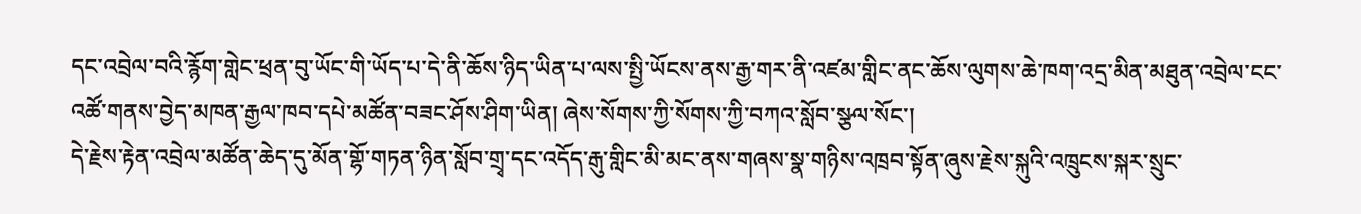དང་འབྲེལ་བའི་རྙོག་གླེང་ཕྲན་བུ་ཡོང་གི་ཡོད་པ་དེ་ནི་ཆོས་ཉིད་ཡིན་པ་ལས་སྤྱི་ཡོངས་ནས་རྒྱ་གར་ནི་འཛམ་གླིང་ནང་ཆོས་ལུགས་ཆེ་ཁག་འདྲ་མིན་མཐུན་འབྲེལ་ངང་འཚོ་གནས་བྱེད་མཁན་རྒྱལ་ཁབ་དཔེ་མཚོན་བཟང་ཤོས་ཤིག་ཡིན། ཞེས་སོགས་ཀྱི་སོགས་ཀྱི་བཀའ་སློབ་སྩལ་སོང་།
དེ་རྗེས་རྟེན་འབྲེལ་མཚོན་ཆེད་དུ་མོན་གྷོ་གཏན་ཉིན་སློབ་གྲྭ་དང་འདོད་རྒུ་གླིང་མི་མང་ནས་གཞས་སྣ་གཉིས་འཁྲབ་སྟོན་ཞུས་རྗེས་སྐུའི་འཁྲུངས་སྐར་སྲུང་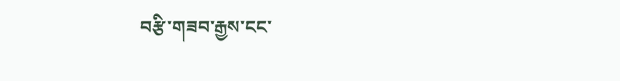བརྩི་གཟབ་རྒྱས་ངང་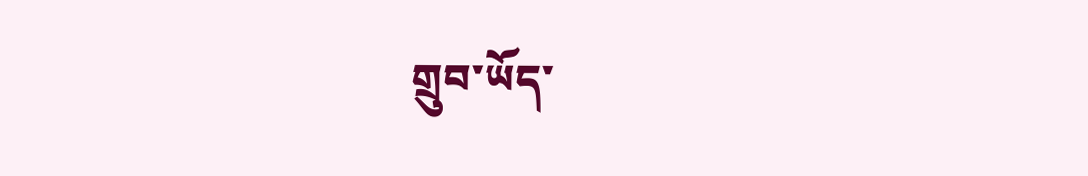གྲུབ་ཡོད་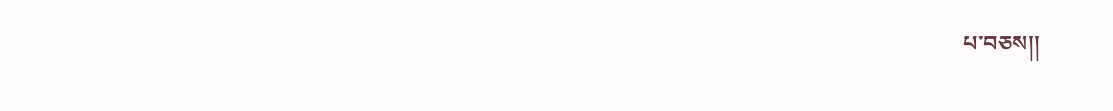པ་བཅས།།